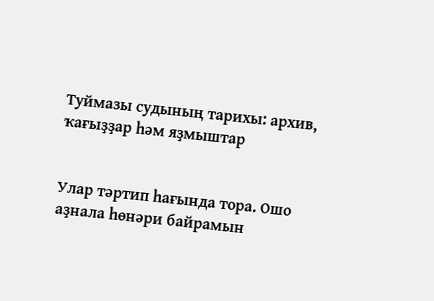Туймазы судының тарихы: архив, ҡағыҙҙар һәм яҙмыштар


Улар тәртип һағында тора. Ошо аҙнала һөнәри байрамын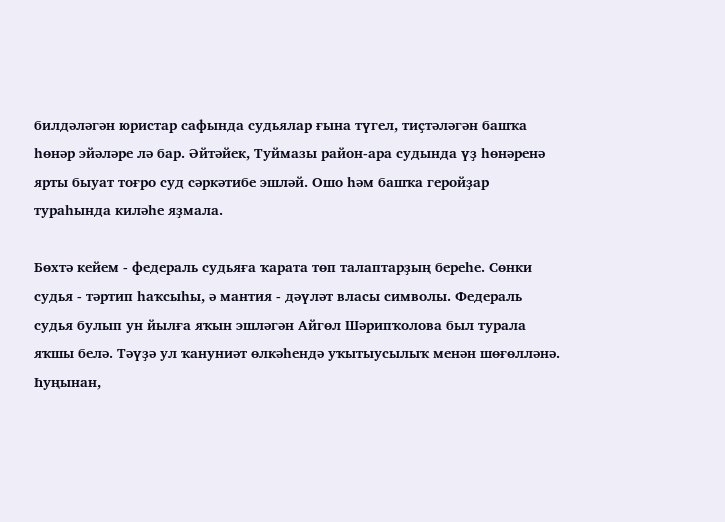билдәләгән юристар сафында судьялар ғына түгел, тиҫтәләгән башҡа һөнәр эйәләре лә бар. Әйтәйек, Туймазы район-ара судында үҙ һөнәренә ярты быуат тоғро суд сәркәтибе эшләй. Ошо һәм башҡа геройҙар тураһында киләһе яҙмала.

Бөхтә кейем - федераль судьяға ҡарата төп талаптарҙың береһе. Сөнки судья - тәртип һаҡсыһы, ә мантия - дәүләт власы символы. Федераль судья булып ун йылға яҡын эшләгән Айгөл Шәрипҡолова был турала яҡшы белә. Тәүҙә ул ҡануниәт өлкәһендә уҡытыусылыҡ менән шөғөлләнә. Һуңынан,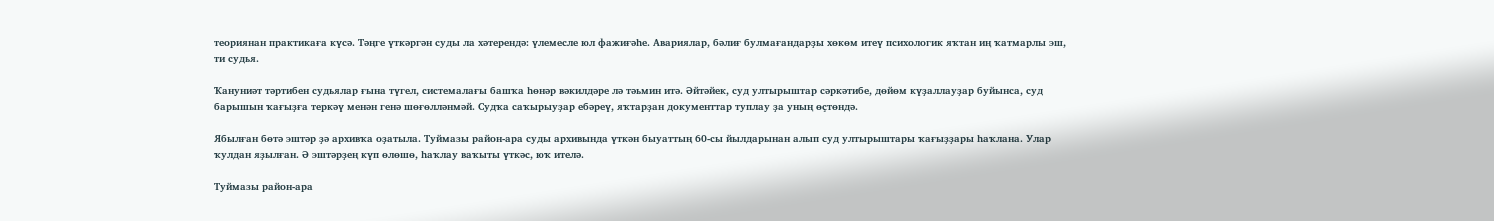теориянан практикаға күсә. Тәңге үткәргән суды ла хәтерендә: үлемесле юл фажиғәһе. Авариялар, бәлиғ булмағандарҙы хөкөм итеү психологик яҡтан иң ҡатмарлы эш, ти судья.

Ҡануниәт тәртибен судьялар ғына түгел, системалағы башҡа һөнәр вәкилдәре лә тәьмин итә. Әйтәйек, суд ултырыштар сәркәтибе, дөйөм күҙаллауҙар буйынса, суд барышын ҡағыҙға теркәү менән генә шөғөлләнмәй. Судҡа саҡырыуҙар ебәреү, яҡтарҙан документтар туплау ҙа уның өҫтөндә.

Ябылған бөтә эштәр ҙә архивҡа оҙатыла. Туймазы район-ара суды архивында үткән быуаттың 60-сы йылдарынан алып суд ултырыштары ҡағыҙҙары һаҡлана. Улар ҡулдан яҙылған. Ә эштәрҙең күп өлөшө, һаҡлау ваҡыты үткәс, юҡ ителә.

Туймазы район-ара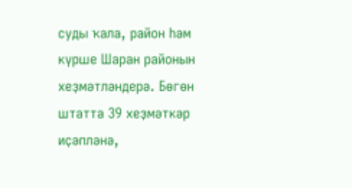суды ҡала, район һәм күрше Шаран районын хеҙмәтләндерә. Бөгөн штатта 39 хеҙмәткәр иҫәпләнә,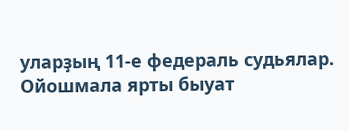уларҙың 11-е федераль судьялар. Ойошмала ярты быуат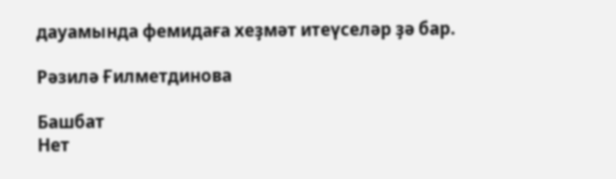дауамында фемидаға хеҙмәт итеүселәр ҙә бар.

Рәзилә Ғилметдинова

Башбат
Нет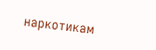наркотикам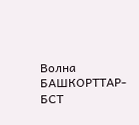Волна
БАШКОРТТАР-БСТ